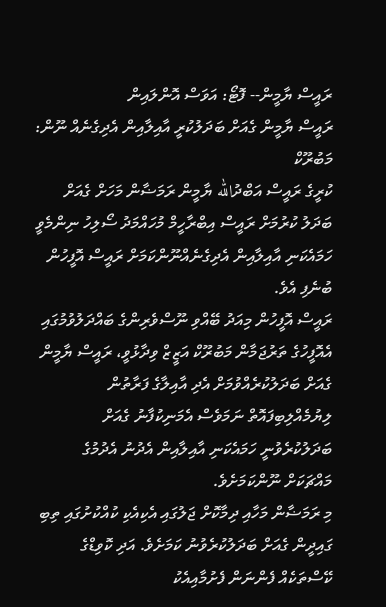ރައީސް ޔާމީން-- ފޮޓޯ: އަވަސް އޮންލައިން
ރައީސް ޔާމީން ގެއަށް ބަދަލުކުރީ އާއިލާއިން އެދިގެނެއް ނޫން: މަބުރޫކް
ކުރީގެ ރައީސް އަބްދުالله ޔާމީން ރަމަޟާން މަހަށް ގެއަށް ބަދަލު ކުރުމަށް ރައީސް އިބްރާހީމް މުހައްމަދު ސޯލިހު ނިންމެވީ ހަމައެކަނި އާއިލާއިން އެދިގެނެއްނޫންކަމަށް ރައީސް އޮފީހުން ބުނެފި އެވެ.
ރައީސް އޮފީހުން މިއަދު ބޭއްވި ނޫސްވެރިންގެ ބައްދަލުވުމުގައި އެއޮފީހުގެ ތަރުޖަމާން މަބުރޫކް އަޒީޒް ވިދާޅުވީ، ރައީސް ޔާމީން ގެއަށް ބަދަލުކުރެއްވުމަށް އެދި އާއިލާގެ ފަރާތުން ލިޔުމެއްލިބިފައޮތް ނަމަވެސް އެމަނިކުފާނު ގެއަށް ބަދަލުކުރެވުނީ ހަމައެކަނި އާއިލާއިން އެދުނު އެދުމުގެ މައްޗަކަށް ނޫންކަމަށެވެ.
މި ރަމަޟާން މަހާއި ދިމާކޮށް ޖަލުގައި އެކިއެކި ކުއްކުށުގައި ތިބި ގައިދީން ގެއަށް ބަދަލުކުރެވުނު ކަމަށެވެ. އަދި ކޮވިޑްގެ ކޭސްތަކެއް ފެންނަން ފެށުމާއިއެކު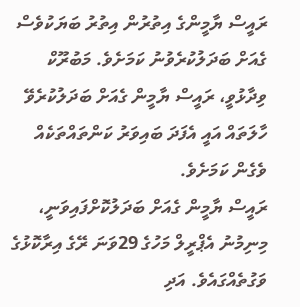ރައީސް ޔާމީންގެ އިތުރުން އިތުރު ބަޔަކުވެސް ގެއަށް ބަދަލުކުރެވުނު ކަމަށެވެ. މަބުރޫކް ވިދާޅުވީ، ރައީސް ޔާމީން ގެއަށް ބަދަލުކުރެވޭ ހާލަތައް އައީ އެފަދަ ބައިވަރު ކަންތައްތަކެއް ވެގެން ކަމަށެވެ.
ރައީސް ޔާމީން ގެއަށް ބަދަލުކޮށްފައިވަނީ، މިނިމުނު އެޕްރީލް މަހުގެ 29ވަނަ ރޭގެ އިރާކޮޅުގެ ވަގުތެއްގައެވެ. އަދި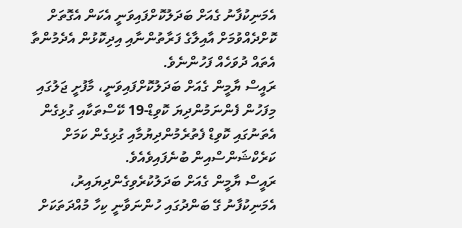އެމަނިކުފާނު ގެއަށް ބަދަލުކޮށްފައިވަނީ އެކަން އެގޮތަށް ކޮށްދެއްވުމަށް އާއިލާގެ ފަރާތުންނާއި އިދިކޮޅުން އެދެމުންތާ އެތައް ދުވަހެއް ފަހުންނެވެ.
ރައީސް ޔާމީން ގެއަށް ބަދަލުކޮށްފައިވަނީ، މާފުށީ ޖަލުގައި މިފަހުން ފެންނަމުންދިޔަ ކޮވިޑް-19 ކޭސްތަކާއި ގުޅިގެން އެތަނުގައި ކޮވިޑް ފެތުރެމުންދިޔުމާއި ގުޅިގެން ކަމަށް ކަރެކްޝަންސްއިން ބުނެފައިވެއެވެ.
ރައީސް ޔާމީން ގެއަށް ބަދަލުކުރެވިގެންދިޔައިރު، އެމަނިކުފާނު ގޭ ބަންދުގައި ހުންނަވާނީ ކިހާ މުއްދަތަކަށް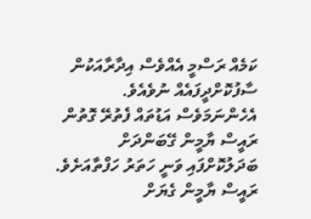ކަމެއް ރަސްމީ އެއްވެސް އިދާރާއަކުން ސާފުކޮށްދީފައެއް ނުވެއެވެ. އެހެންނަމަވެސް އަޑުތައް ފެތުރޭ ގޮތުން ރައީސް ޔާމީން ގޭބަންދަށް ބަދަލުކޮށްފައި ވަނީ ހަތަރު ހަފްތާއަށެވެ.
ރައީސް ޔާމީން ގެޔަށް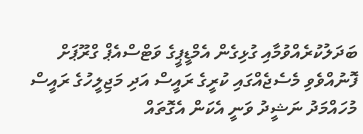ބަދަލުކުރެއްވުމާއި ގުޅިގެން އެމްޑީޕީގެ ވަޓްސްއެޕް ގްރޫޕަށް ފޮނުއްވެވި މެސެޖެއްގައި ކުރީގެ ރައީސް އަދި މަޖިލީހުގެ ރައީސް މުހައްމަދު ނަޝީދު ވަނީ އެކަން އެގޮތައް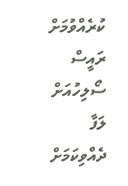ކުރެއްވުމަށް ރައީސް ސޯލިހުއަށް ލަފާ ދެއްވިކަމަށް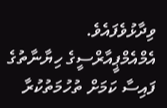ވިދާޅުވެފައެވެ.
އެމްއެމްޕީއާރްސީގެ ހިޔާނާތުގެ ފައިސާ ކަމަށް ތުހުމަތުކުރާ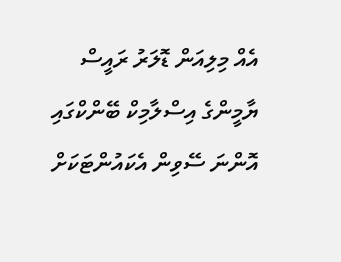އެއް މިލިއަން ޑޮލަރު ރައީސް ޔާމީންގެ އިސްލާމިކް ބޭންކްގައި އޮންނަ ސޭވިން އެކައުންޓަކަށް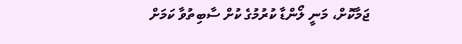ޖަމާކޮށް، މަނީ ލޯންޑާ ކުރުމުގެ ކުށް ސާބިތުވާ ކަމަށް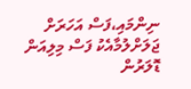ނިންމައި،ފަސް އަހަރަށް ޖަލަށްލުމާއެކު ފަސް މިލިއަން ޑޮލަރުން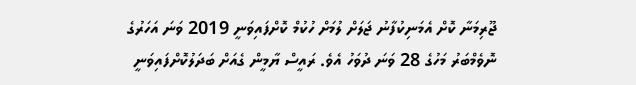ޖޫރިމަނާ ކޮށް އެމަނިކުފާނު ޖަލަށް ލުމަށް ހުކުމް ކޮށްފައިވަނީ 2019 ވަނަ އަހަރުގެ ނޮވެމްބަރު މަހުގެ 28 ވަނަ ދުވަހު އެވެ. ރައީސް ޔާމީން ގެއަށް ބަދަލުކޮށްފައިވަނީ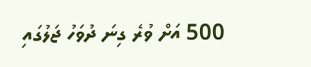500 އަށް ވުރެ ގިނަ ދުވަހު ޖަލުގައި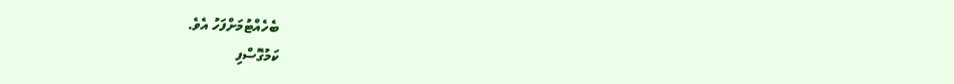ބެހެއްޓުމަށްފަހު އެވެ.
ކަމުގޮސްފި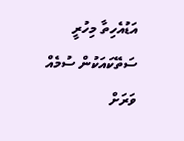އަޑުއެހިތާ މިހުރީ
ސަތޭކައަކުން ސުމެއް
ވަރަށް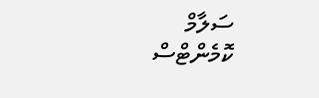ސަލާމް
ކޮމެންޓްސް